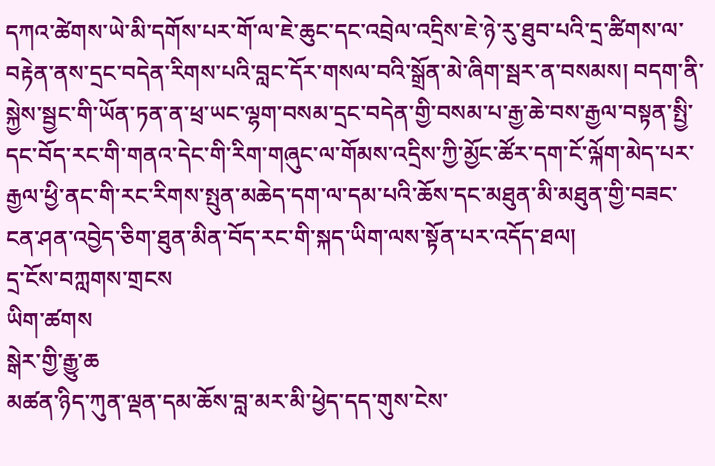དཀའ་ཚེགས་ཡེ་མི་དགོས་པར་གོ་ལ་ཇེ་ཆུང་དང་འབྲེལ་འདྲིས་ཇེ་ཉེ་རུ་ཐུབ་པའི་དྲ་ཚིགས་ལ་བརྟེན་ནས་དྲང་བདེན་རིགས་པའི་བླང་དོར་གསལ་བའི་སྒྲོན་མེ་ཞིག་སྦར་ན་བསམས། བདག་ནི་སྐྱེས་སྦྱང་གི་ཡོན་ཏན་ན་ཕྲ་ཡང་ལྷག་བསམ་དྲང་བདེན་གྱི་བསམ་པ་རྒྱ་ཆེ་བས་རྒྱལ་བསྟན་སྤྱི་དང་བོད་རང་གི་གནའ་དེང་གི་རིག་གཞུང་ལ་གོམས་འདྲིས་ཀྱི་མྱོང་ཚོར་དག་ངོ་ལྐོག་མེད་པར་རྒྱལ་ཕྱི་ནང་གི་རང་རིགས་སྤུན་མཆེད་དག་ལ་དམ་པའི་ཆོས་དང་མཐུན་མི་མཐུན་གྱི་བཟང་ངན་ཤན་འབྱེད་ཅིག་ཐུན་མིན་བོད་རང་གི་སྐད་ཡིག་ལས་སྟོན་པར་འདོད་ཐལ།
དྲ་ངོས་བཀླགས་གྲངས
ཡིག་ཚགས
སྒེར་གྱི་རྒྱུ་ཆ
མཚན་ཉིད་ཀུན་ལྡན་དམ་ཆོས་བླ་མར་མི་ཕྱེད་དད་གུས་ངེས་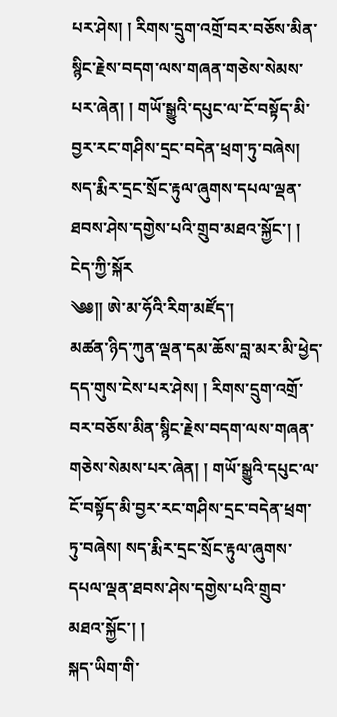པར་ཤེས། ། རིགས་དྲུག་འགྲོ་བར་བཅོས་མིན་སྙིང་རྗེས་བདག་ལས་གཞན་གཅེས་སེམས་པར་ཞེན། ། གཡོ་སྒྱུའི་དཔུང་ལ་ངོ་བསྟོད་མི་བྱར་རང་གཤིས་དྲང་བདེན་ཕྲག་ཏུ་བཞེས། སད་རྨིར་དྲང་སྲོང་རྟུལ་ཞུགས་དཔལ་ལྡན་ཐབས་ཤེས་དགྱེས་པའི་གྲུབ་མཐའ་སྐྱོང་། །
ངེད་ཀྱི་སྐོར
༄༅།། ཨེ་མ་ཧོའི་རིག་མཛོད་།
མཚན་ཉིད་ཀུན་ལྡན་དམ་ཆོས་བླ་མར་མི་ཕྱེད་དད་གུས་ངེས་པར་ཤེས། ། རིགས་དྲུག་འགྲོ་བར་བཅོས་མིན་སྙིང་རྗེས་བདག་ལས་གཞན་གཅེས་སེམས་པར་ཞེན། ། གཡོ་སྒྱུའི་དཔུང་ལ་ངོ་བསྟོད་མི་བྱར་རང་གཤིས་དྲང་བདེན་ཕྲག་ཏུ་བཞེས། སད་རྨིར་དྲང་སྲོང་རྟུལ་ཞུགས་དཔལ་ལྡན་ཐབས་ཤེས་དགྱེས་པའི་གྲུབ་མཐའ་སྐྱོང་། །
སྐད་ཡིག་གི་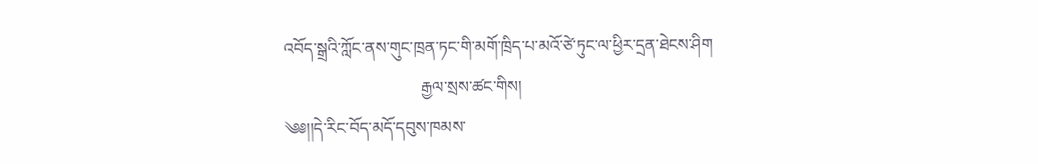འབོད་སྒྲའི་ཀློང་ནས་གུང་ཁྲན་ཏང་གི་མགོ་ཁྲིད་པ་མའོ་ཙེ་ཏུང་ལ་ཕྱིར་དྲན་ཐེངས་ཤིག
                                 རྒྱལ་སྲས་ཚང་གིས།
༄༅།།དེ་རིང་བོད་མདོ་དབུས་ཁམས་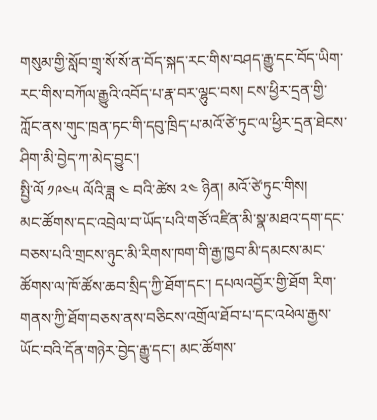གསུམ་གྱི་སློབ་གྲྭ་སོ་སོ་ན་བོད་སྐད་རང་གིས་བཤད་རྒྱུ་དང་བོད་ཡིག་རང་གིས་བཀོལ་རྒྱུའི་འབོད་པ་རྣ་བར་ལྷུང་བས། ངས་ཕྱིར་དྲན་གྱི་ཀློང་ནས་གུང་ཁྲན་ཏང་གི་དབུ་ཁྲིད་པ་མའོ་ཙེ་ཏུང་ལ་ཕྱིར་དྲན་ཐེངས་ཤིག་མི་བྱེད་ཀ་མེད་བྱུང་།
སྤྱི་ལོ ༡༩༤༥ ལོའི་ཟླ ༤ བའི་ཚེས ༢༤ ཉིན། མའོ་ཙེ་ཏུང་གིས།
མང་ཚོགས་དང་འབྲེལ་བ་ཡོད་པའི་གཙོ་འཛིན་མི་སྣ་མཐའ་དག་དང་བཅས་པའི་གྲངས་ཉུང་མི་རིགས་ཁག་གི་རྒྱ་ཁྱབ་མི་དམངས་མང་ཚོགས་ལ་ཁོ་ཚོས་ཆབ་སྲིད་ཀྱི་ཐོག་དང་། དཔལའབྱོར་གྱི་ཐོག རིག་གནས་ཀྱི་ཐོག་བཅས་ནས་བཅིངས་འགྲོལ་ཐོབ་པ་དང་འཕེལ་རྒྱས་ཡོང་བའི་དོན་གཉེར་བྱེད་རྒྱུ་དང་། མང་ཚོགས་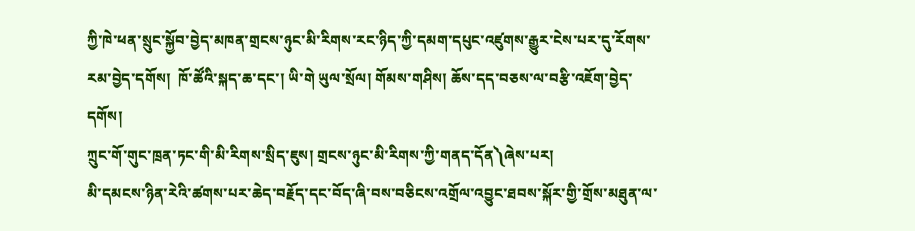ཀྱི་ཁེ་ཕན་སྲུང་སྐྱོབ་བྱེད་མཁན་གྲངས་ཉུང་མི་རིགས་རང་ཉིད་ཀྱི་དམག་དཔུང་འཛུགས་རྒྱུར་ངེས་པར་དུ་རོགས་རམ་བྱེད་དགོས།  ཁོ་ཚོའི་སྐད་ཆ་དང་། ཡི་གེ ཡུལ་སྲོལ། གོམས་གཤིས། ཆོས་དད་བཅས་ལ་བརྩི་འཇོག་བྱེད་དགོས།
ཀྲུང་གོ་གུང་ཁྲན་ཏང་གི་མི་རིགས་སྲིད་ཇུས། གྲངས་ཉུང་མི་རིགས་ཀྱི་གནད་དོན༽ཞེས་པར།
མི་དམངས་ཉིན་རེའི་ཚགས་པར་ཆེད་བརྗོད་དང་བོད་ཞི་བས་བཅིངས་འགྲོལ་འབྱུང་ཐབས་སྐོར་གྱི་གྲོས་མཐུན་ལ་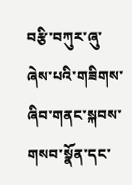བརྩི་བཀུར་ཞུ་ཞེས་པའི་གཟིགས་ཞིབ་གནང་སྐབས་གསབ་སྣོན་དང་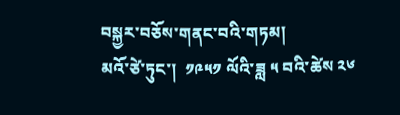བསྐྱར་བཅོས་གནང་བའི་གཏམ།
མའོ་ཙེ་ཏུང་།  ༡༩༥༡ ལོའི་ཟླ ༥ བའི་ཚེས ༢༦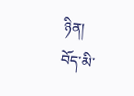ཉིན།
བོད་མི་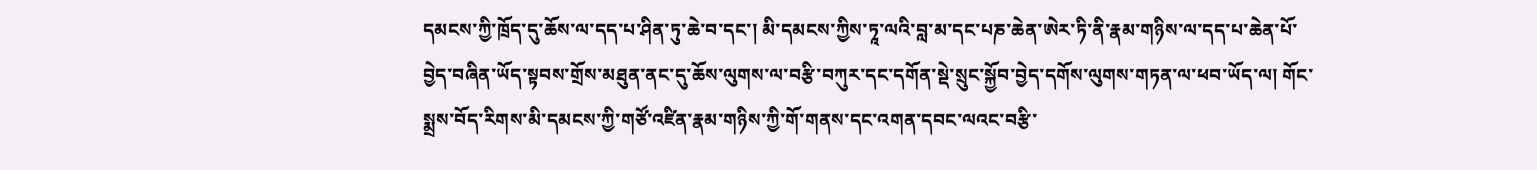དམངས་ཀྱི་ཁྲོད་དུ་ཆོས་ལ་དད་པ་ཤིན་ཏུ་ཆེ་བ་དང་། མི་དམངས་ཀྱིས་ཏཱ་ལའི་བླ་མ་དང་པཎ་ཆེན་ཨེར་ཏི་ནི་རྣམ་གཉིས་ལ་དད་པ་ཆེན་པོ་བྱེད་བཞིན་ཡོད་སྟབས་གྲོས་མཐུན་ནང་དུ་ཆོས་ལུགས་ལ་བརྩི་བཀུར་དང་དགོན་སྡེ་སྲུང་སྐྱོབ་བྱེད་དགོས་ལུགས་གཏན་ལ་ཕབ་ཡོད་ལ། གོང་སྨྲས་བོད་རིགས་མི་དམངས་ཀྱི་གཙོ་འཛིན་རྣམ་གཉིས་ཀྱི་གོ་གནས་དང་འགན་དབང་ལའང་བརྩི་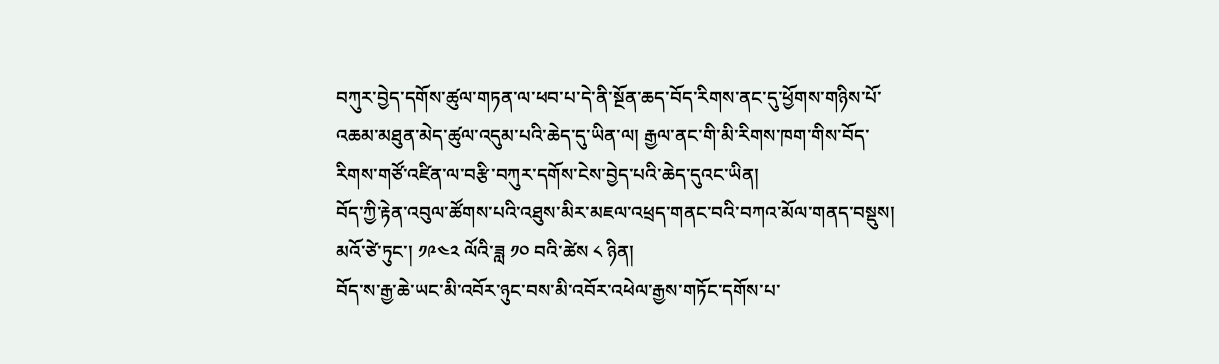བཀུར་བྱེད་དགོས་ཚུལ་གཏན་ལ་ཕབ་པ་དེ་ནི་སྔོན་ཆད་བོད་རིགས་ནང་དུ་ཕྱོགས་གཉིས་པོ་འཆམ་མཐུན་མེད་ཚུལ་འདུམ་པའི་ཆེད་དུ་ཡིན་ལ། རྒྱལ་ནང་གི་མི་རིགས་ཁག་གིས་བོད་རིགས་གཙོ་འཛིན་ལ་བརྩི་བཀུར་དགོས་ངེས་བྱེད་པའི་ཆེད་དུའང་ཡིན།
བོད་ཀྱི་རྟེན་འབུལ་ཚོགས་པའི་འཐུས་མིར་མཇལ་འཕྲད་གནང་བའི་བཀའ་མོལ་གནད་བསྡུས།
མའོ་ཙེ་ཏུང་། ༡༩༤༢ ལོའི་ཟླ ༡༠ བའི་ཚེས ༨ ཉིན།
བོད་ས་རྒྱ་ཆེ་ཡང་མི་འབོར་ཉུང་བས་མི་འབོར་འཕེལ་རྒྱས་གཏོང་དགོས་པ་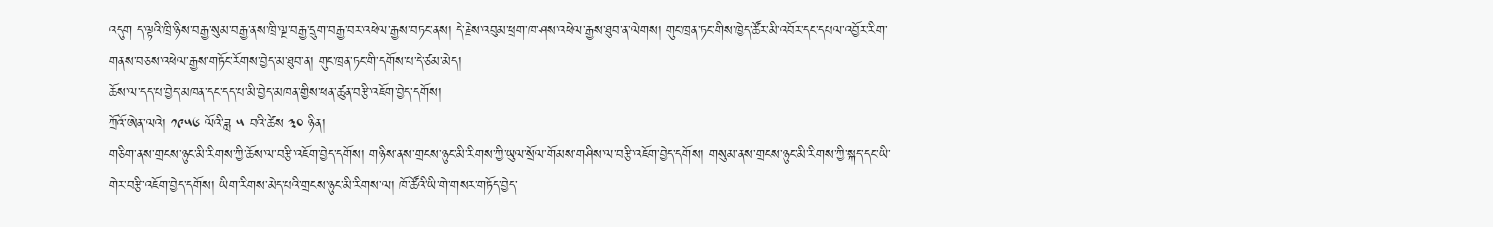འདུག ད་ལྟའི་ཁྲི་ཉིས་བརྒྱ་སུམ་བརྒྱ་ནས་ཁྲི་ལྔ་བརྒྱ་དྲུག་བརྒྱ་བར་འཕེལ་རྒྱས་བཏང་ནས། དེ་རྗེས་འབུམ་ཕྲག་ཁ་ཤས་འཕེལ་རྒྱས་ཐུབ་ན་ལེགས། གུང་ཁྲན་ཏང་གིས་ཁྱེད་ཚོར་མི་འབོར་དང་དཔལ་འབྱོར་རིག་གནས་བཅས་འཕེལ་རྒྱས་གཏོང་རོགས་བྱེད་མ་ཐུབ་ན། གུང་ཁྲན་ཏང་གི་དགོས་པ་དེ་ཙམ་མེད།
ཆོས་ལ་དད་པ་བྱེད་མཁན་དང་དད་པ་མི་བྱེད་མཁན་གྱིས་ཕན་ཚུན་བརྩི་འཇོག་བྱེད་དགོས།
ཀྲོའོ་ཨེན་ལའེ། ༡༩༥༦ ལོའི་ཟླ ༥ བའི་ཚེས ༣༠ ཉིན།
གཅིག་ནས་གྲངས་ཉུང་མི་རིགས་ཀྱི་ཆོས་ལ་བརྩི་འཇོག་བྱེད་དགོས། གཉིས་ནས་གྲངས་ཉུང་མི་རིགས་ཀྱི་ཡུལ་སྲོལ་གོམས་གཤིས་ལ་བརྩི་འཇོག་བྱེད་དགོས། གསུམ་ནས་གྲངས་ཉུང་མི་རིགས་ཀྱི་སྐད་དང་ཡི་གེར་བརྩི་འཇོག་བྱེད་དགོས། ཡིག་རིགས་མེད་པའི་གྲངས་ཉུང་མི་རིགས་ལ། ཁོ་ཚོའི་ཡི་གེ་གསར་གཏོད་བྱེད་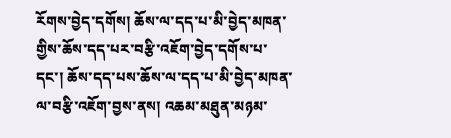རོགས་བྱེད་དགོས། ཆོས་ལ་དད་པ་མི་བྱེད་མཁན་གྱིས་ཆོས་དད་པར་བརྩི་འཇོག་བྱེད་དགོས་པ་དང་། ཆོས་དད་པས་ཆོས་ལ་དད་པ་མི་བྱེད་མཁན་ལ་བརྩི་འཇོག་བྱས་ནས། འཆམ་མཐུན་མཉམ་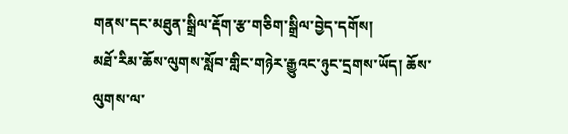གནས་དང་མཐུན་སྒྲིལ་རྡོག་རྩ་གཅིག་སྒྲིལ་བྱེད་དགོས།
མཐོ་རིམ་ཆོས་ལུགས་སློབ་གླིང་གཉེར་རྒྱུའང་ཉུང་དྲགས་ཡོད། ཆོས་ལུགས་ལ་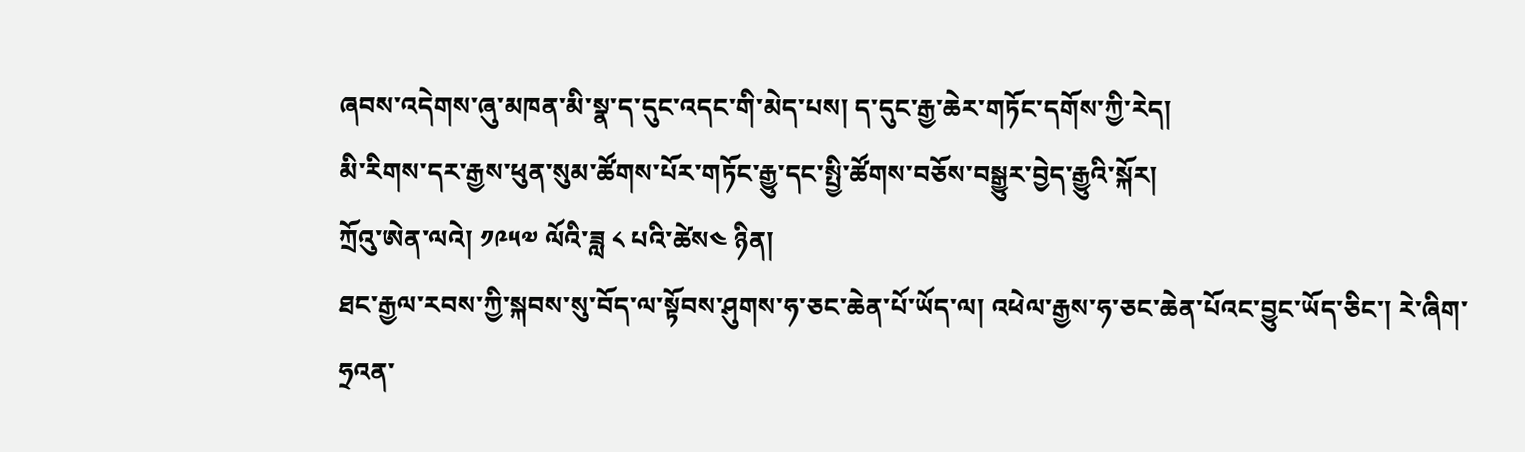ཞབས་འདེགས་ཞུ་མཁན་མི་སྣ་ད་དུང་འདང་གི་མེད་པས། ད་དུང་རྒྱ་ཆེར་གཏོང་དགོས་ཀྱི་རེད།
མི་རིགས་དར་རྒྱས་ཕུན་སུམ་ཚོགས་པོར་གཏོང་རྒྱུ་དང་སྤྱི་ཚོགས་བཅོས་བསྒྱུར་བྱེད་རྒྱུའི་སྐོར།
ཀྲོའུ་ཨེན་ལའེ། ༡༩༥༧ ལོའི་ཟླ ༨ པའི་ཚེས༤ ཉིན།
ཐང་རྒྱལ་རབས་ཀྱི་སྐབས་སུ་བོད་ལ་སྟོབས་ཤུགས་ཧ་ཅང་ཆེན་པོ་ཡོད་ལ། འཕེལ་རྒྱས་ཧ་ཅང་ཆེན་པོའང་བྱུང་ཡོད་ཅིང་། རེ་ཞིག་ཧྲའན་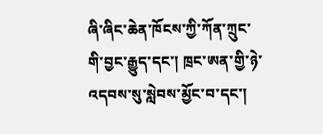ཞི་ཞིང་ཆེན་ཁོངས་ཀྱི་ཀོན་ཀྲུང་གི་བྱང་རྒྱུད་དང་། ཁྲང་ཨན་གྱི་ཉེ་འདབས་སུ་སླེབས་མྱོང་བ་དང་།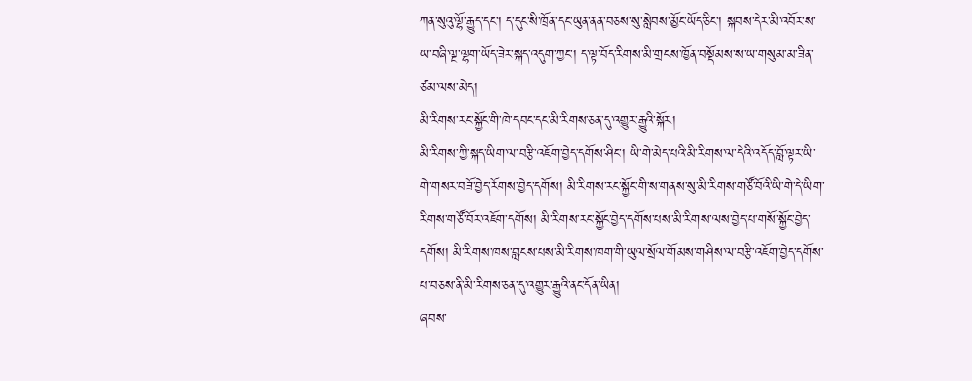ཀན་སུའུ་ལྷོ་རྒྱུད་དང་། ད་དུང་སི་ཁྲོན་དང་ཡུན་ནན་བཅས་སུ་སླེབས་མྱོང་ཡོད་ཅིང་། སྐབས་དེར་མི་འབོར་ས་ཡ་བཞི་ལྔ་ལྷག་ཡོད་ཟེར་སྐད་འདུག་ཀྱང་། ད་ལྟ་བོད་རིགས་མི་གྲངས་ཁྱོན་བསྡོམས་ས་ཡ་གསུམ་མ་ཟིན་ཙམ་ལས་མེད།
མི་རིགས་རང་སྐྱོང་གི་ཁེ་དབང་དང་མི་རིགས་ཅན་དུ་འགྱུར་རྒྱུའི་སྐོར།
མི་རིགས་ཀྱི་སྐད་ཡིག་ལ་བརྩི་འཇོག་བྱེད་དགོས་ཤིང་། ཡི་གེ་མེད་པའི་མི་རིགས་ལ་དེའི་འདོད་བློ་ལྟར་ཡི་གེ་གསར་བཟོ་བྱེད་རོགས་བྱེད་དགོས། མི་རིགས་རང་སྐྱོང་གི་ས་གནས་སུ་མི་རིགས་གཙོ་བོའི་ཡི་གེ་དེ་ཡིག་རིགས་གཙོ་བོར་འཇོག་དགོས། མི་རིགས་རང་སྐྱོང་བྱེད་དགོས་པས་མི་རིགས་ལས་བྱེད་པ་གསོ་སྐྱོང་བྱེད་དགོས། མི་རིགས་ཁས་བླངས་པས་མི་རིགས་ཁག་གི་ཡུལ་སྲོལ་གོམས་གཤིས་ལ་བརྩི་འཇོག་བྱེད་དགོས་པ་བཅས་ནི་མི་རིགས་ཅན་དུ་འགྱུར་རྒྱུའི་ནང་དོན་ཡིན།
ཞབས་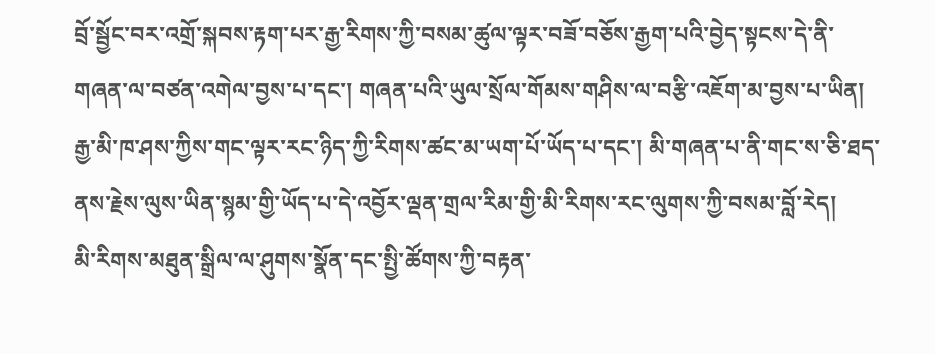བྲོ་སྦྱོང་བར་འགྲོ་སྐབས་རྟག་པར་རྒྱ་རིགས་ཀྱི་བསམ་ཚུལ་ལྟར་བཟོ་བཅོས་རྒྱག་པའི་བྱེད་སྟངས་དེ་ནི་གཞན་ལ་བཙན་འགེལ་བྱས་པ་དང་། གཞན་པའི་ཡུལ་སྲོལ་གོམས་གཤིས་ལ་བརྩི་འཇོག་མ་བྱས་པ་ཡིན། རྒྱ་མི་ཁ་ཤས་ཀྱིས་གང་ལྟར་རང་ཉིད་ཀྱི་རིགས་ཚང་མ་ཡག་པོ་ཡོད་པ་དང་། མི་གཞན་པ་ནི་གང་ས་ཅི་ཐད་ནས་རྗེས་ལུས་ཡིན་སྙམ་གྱི་ཡོད་པ་དེ་འབྱོར་ལྡན་གྲལ་རིམ་གྱི་མི་རིགས་རང་ལུགས་ཀྱི་བསམ་བློ་རེད།
མི་རིགས་མཐུན་སྒྲིལ་ལ་ཤུགས་སྣོན་དང་སྤྱི་ཚོགས་ཀྱི་བརྟན་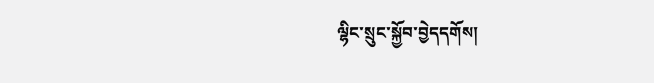ལྷིང་སྲུང་སྐྱོབ་བྱེདདགོས།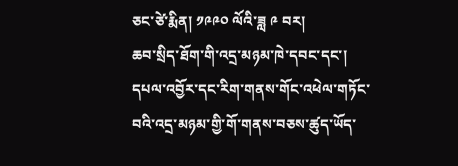ཅང་ཙེ་རྨིན། ༡༩༩༠ ལོའི་ཟླ ༩ བར།
ཆབ་སྲིད་ཐོག་གི་འདྲ་མཉམ་ཁེ་དབང་དང་། དཔལ་འབྱོར་དང་རིག་གནས་གོང་འཕེལ་གཏོང་བའི་འདྲ་མཉམ་གྱི་གོ་གནས་བཅས་ཚུད་ཡོད་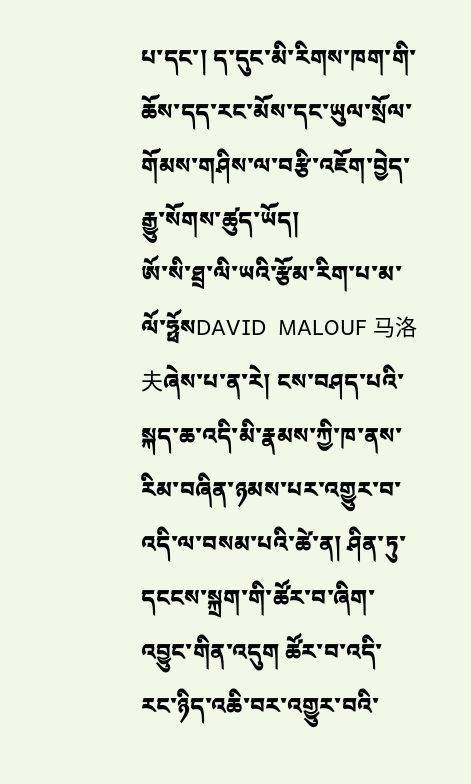པ་དང་། ད་དུང་མི་རིགས་ཁག་གི་ཆོས་དད་རང་མོས་དང་ཡུལ་སྲོལ་གོམས་གཤིས་ལ་བརྩི་འཇོག་བྱེད་རྒྱུ་སོགས་ཚུད་ཡོད།
ཨོ་སི་ཐྲ་ལི་ཡའི་རྩོམ་རིག་པ་མ་ལོ་ཧྥོསDAVID  MALOUF 马洛夫ཞེས་པ་ན་རེ། ངས་བཤད་པའི་སྐད་ཆ་འདི་མི་རྣམས་ཀྱི་ཁ་ནས་རིམ་བཞིན་ཉམས་པར་འགྱུར་བ་འདི་ལ་བསམ་པའི་ཚེ་ན། ཤིན་ཏུ་དངངས་སྐྲག་གི་ཚོར་བ་ཞིག་འབྱུང་གིན་འདུག ཚོར་བ་འདི་རང་ཉིད་འཆི་བར་འགྱུར་བའི་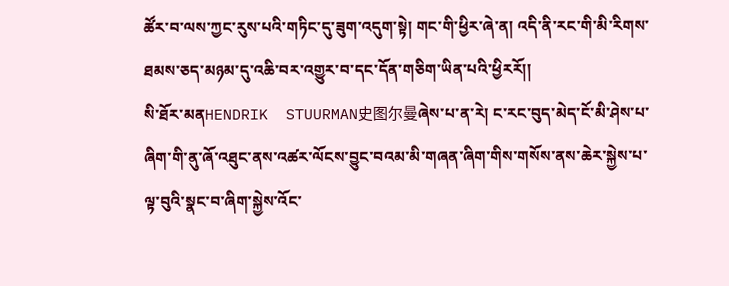ཚོར་བ་ལས་ཀྱང་རུས་པའི་གཏིང་དུ་ཟུག་འདུག་སྟེ། གང་གི་ཕྱིར་ཞེ་ན། འདི་ནི་རང་གི་མི་རིགས་ཐམས་ཅད་མཉམ་དུ་འཆི་བར་འགྱུར་བ་དང་དོན་གཅིག་ཡིན་པའི་ཕྱིརརོ།།
སི་ཐོར་མནHENDRIK  STUURMAN史图尔曼ཞེས་པ་ན་རེ། ང་རང་བུད་མེད་ངོ་མི་ཤེས་པ་ཞིག་གི་ནུ་ཞོ་འཐུང་ནས་འཚར་ལོངས་བྱུང་བའམ་མི་གཞན་ཞིག་གིས་གསོས་ནས་ཆེར་སྐྱེས་པ་ལྟ་བུའི་སྣང་བ་ཞིག་སྐྱེས་འོང་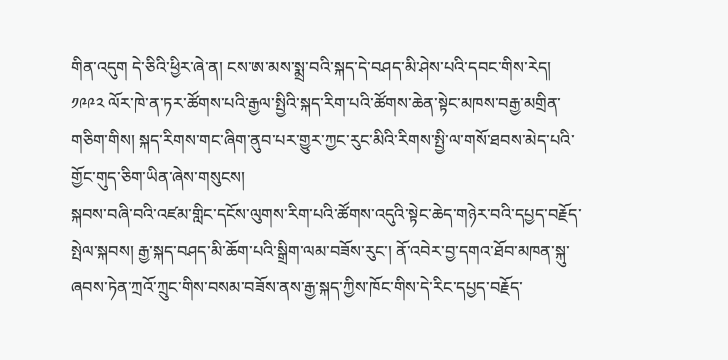གིན་འདུག དེ་ཅིའི་ཕྱིར་ཞེ་ན། ངས་ཨ་མས་སྨྲ་བའི་སྐད་དེ་བཤད་མི་ཤེས་པའི་དབང་གིས་རེད།
༡༩༩༢ ལོར་ཁེ་ན་ཏར་ཚོགས་པའི་རྒྱལ་སྤྱིའི་སྐད་རིག་པའི་ཚོགས་ཆེན་སྟེང་མཁས་བརྒྱ་མགྲིན་གཅིག་གིས། སྐད་རིགས་གང་ཞིག་ནུབ་པར་གྱུར་ཀྱང་རུང་མིའི་རིགས་སྤྱི་ལ་གསོ་ཐབས་མེད་པའི་གྱོང་གུད་ཅིག་ཡིན་ཞེས་གསུངས།
སྐབས་བཞི་བའི་འཛམ་གླིང་དངོས་ལུགས་རིག་པའི་ཚོགས་འདུའི་སྟེང་ཆེད་གཉེར་བའི་དཔྱད་བརྗོད་སྤེལ་སྐབས། རྒྱ་སྐད་བཤད་མི་ཆོག་པའི་སྒྲིག་ལམ་བཟོས་རུང་། ནོ་འབེར་བྱ་དགའ་ཐོབ་མཁན་སྐུ་ཞབས་ཏེན་ཀྲའོ་ཀྲུང་གིས་བསམ་བཟོས་ནས་རྒྱ་སྐད་ཀྱིས་ཁོང་གིས་དེ་རིང་དཔྱད་བརྗོད་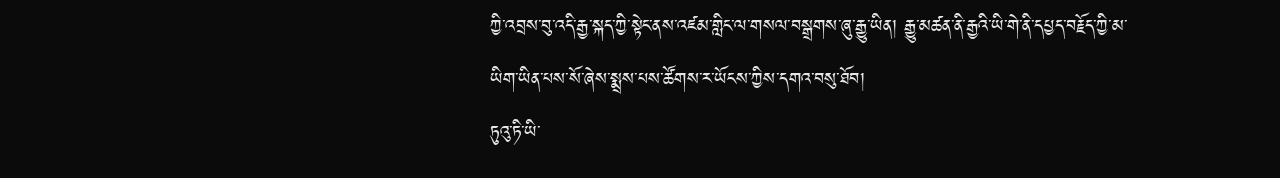ཀྱི་འབྲས་བུ་འདི་རྒྱ་སྐད་ཀྱི་སྟེང་ནས་འཛམ་གླིང་ལ་གསལ་བསྒྲགས་ཞུ་རྒྱུ་ཡིན། རྒྱུ་མཚན་ནི་རྒྱའི་ཡི་གེ་ནི་དཔྱད་བརྗོད་ཀྱི་མ་ཡིག་ཡིན་པས་སོ་ཞེས་སྨྲས་པས་ཚོགས་ར་ཡོངས་ཀྱིས་དགའ་བསུ་ཐོབ།
ཏུའུ་ཏི་ཡི་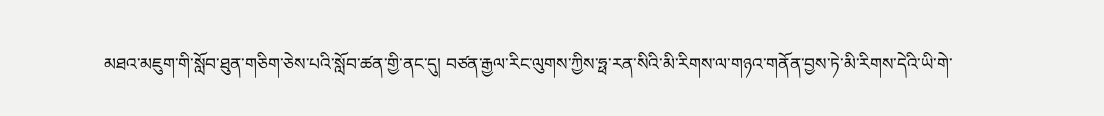མཐའ་མཇུག་གི་སློབ་ཐུན་གཅིག་ཅེས་པའི་སློབ་ཚན་གྱི་ནང་དུ། བཙན་རྒྱལ་རིང་ལུགས་ཀྱིས་ཧྥ་རན་སིའི་མི་རིགས་ལ་གཉའ་གནོན་བྱས་ཏེ་མི་རིགས་དེའི་ཡི་གེ་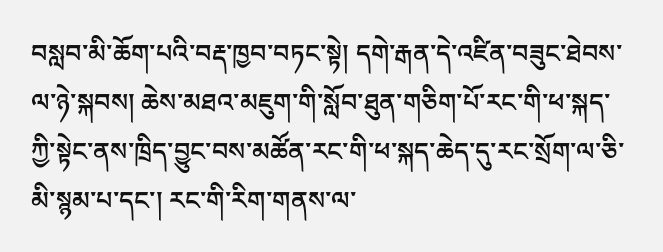བསླབ་མི་ཆོག་པའི་བརྡ་ཁྱབ་བཏང་སྟེ། དགེ་རྒན་དེ་འཛིན་བཟུང་ཐེབས་ལ་ཉེ་སྐབས། ཆེས་མཐའ་མཇུག་གི་སློབ་ཐུན་གཅིག་པོ་རང་གི་ཕ་སྐད་ཀྱི་སྟེང་ནས་ཁྲིད་བྱུང་བས་མཚོན་རང་གི་ཕ་སྐད་ཆེད་དུ་རང་སྲོག་ལ་ཅི་མི་སྙམ་པ་དང་། རང་གི་རིག་གནས་ལ་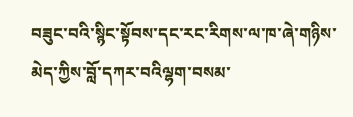བཟུང་བའི་སྙིང་སྟོབས་དང་རང་རིགས་ལ་ཁ་ཞེ་གཉིས་མེད་ཀྱིས་བློ་དཀར་བའིལྷག་བསམ་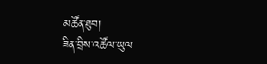མཚོན་ཐུབ།
ཟིན་བྲིས་འཚོལ་ཡུལ